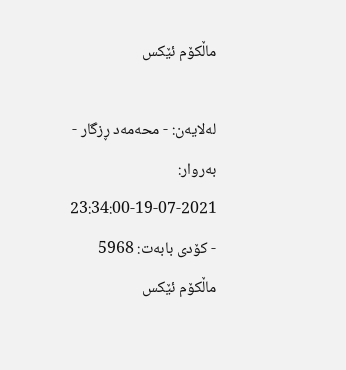ماڵکۆم ئێکس

له‌لایه‌ن: - محەمەد ڕزگار - به‌روار: 2021-07-19-23:34:00 - کۆدی بابەت: 5968
ماڵکۆم ئێکس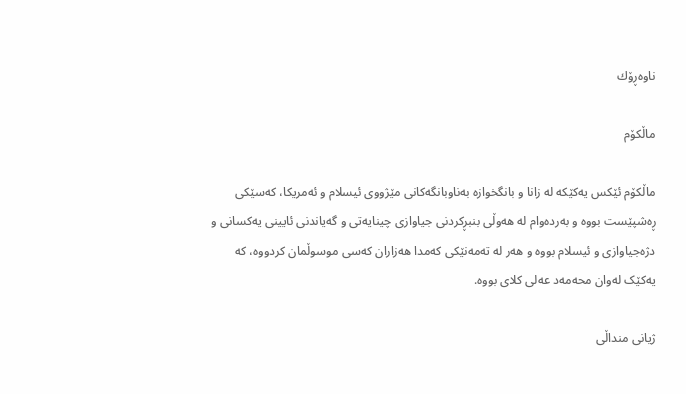ناوه‌ڕۆك

ماڵکۆم

ماڵکۆم ئێکس یەکێکە لە زانا و بانگخوازە بەناوبانگەکانی مێژووی ئیسلام و ئەمریکا، کەسێکی ڕەشپێست بووە و بەردەوام لە هەوڵی بنبڕکردنی جیاوازی چینایەتی و گەیاندنی ئایینی یەکسانی و دژەجیاوازی و ئیسلام بووە و هەر لە تەمەنێکی کەمدا هەزاران کەسی موسوڵمان کردووە، کە یەکێک لەوان محەمەد عەلی کلای بووە.

ژیانی منداڵی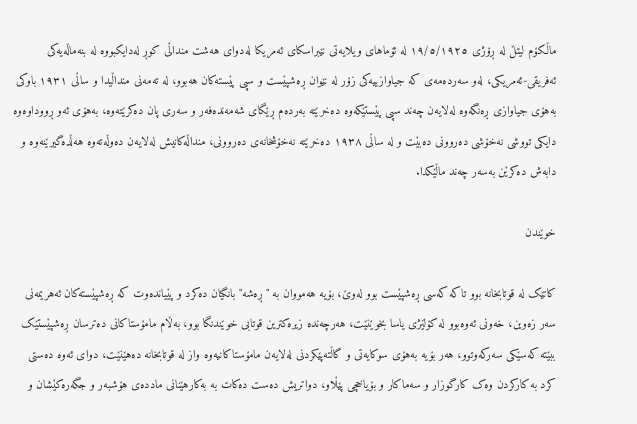ماڵکۆم لیتڵ لە ڕۆژی ١٩/٥/١٩٢٥ لە ئۆماهای ویلایەتی نێبراسکای ئەمریکا لەدوای هەشت منداڵی کوڕ لەدایکبووە لە بنەماڵەیەکی ئەفریقی-ئەمریکی، لەو سەردەمەی کە جیاوازییەکی زۆر لە نێوان ڕەشپێست و سپی پێستەکان هەبوو، لە تەمەنی منداڵیدا و ساڵی ١٩٣١ باوکی بەهۆی جیاوازی ڕەنگەوە لەلایەن چەند سپی پێستێکەوە دەخرێتە بەردەم ڕێگای شەمەندەفەر و سەری پان دەکرێتەوە، بەهۆی ئەو ڕووداوەوە دایکی تووشی نەخۆشی دەروونی دەبێت و لە ساڵی ١٩٣٨ دەخرێتە نەخۆشخانەی دەروونی، منداڵەکانیش لەلایەن دەوڵەتەوە هەڵدەگیرێنەوە و دابەش دەکرێن بەسەر چەند ماڵێکدا.

خوێندن

کاتێک لە قوتابخانە بوو تاکە کەسی ڕەشپێست بوو لەوێ، بۆیە هەمووان بە "ڕەشە" بانگیان دەکرد و پێیاندەوت کە ڕەشپێستەکان ئەهریمەنی سەر زەوین، خەونی ئەوەبوو لە کۆلێژی یاسا بخوێنێت، هەرچەندە زیرەکترین قوتابی خوێندنگا بوو، بەڵام مامۆستاکانی دەترسان ڕەشپێستێک ببێتە کەسێکی سەرکەوتوو، هەر بۆیە بەهۆی سوکایەتی و گاڵتەپێکردنی لەلایەن مامۆستاکانیەوە واز لە قوتابخانە دەهێنێت، دوای ئەوە دەستی کرد بە کارکردن وەک کارگوزار و سەماکار و بۆیاخچی پێڵاو، دواتریش دەست دەکات بە بەکارهێنانی ماددەی هۆشبەر و جگەرەکێشان و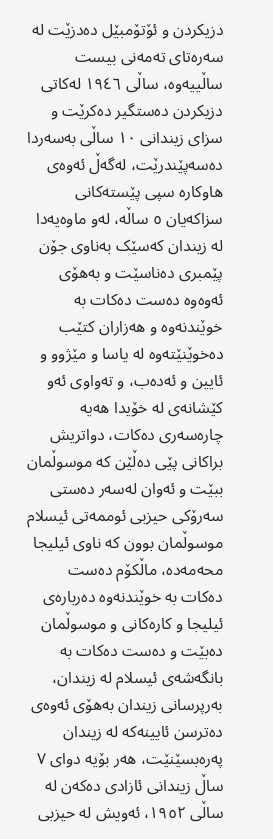دزیکردن و ئۆتۆمبێل دەدزێت لە سەرەتای تەمەنی بیست ساڵییەوە، ساڵی ١٩٤٦ لەکاتی دزیکردن دەستگیر دەکرێت و سزای زیندانی ١٠ ساڵی بەسەردا دەسەپێندرێت، لەگەڵ ئەوەی هاوکارە سپی پێستەکانی سزاکەیان ٥ ساڵە، لەو ماوەیەدا لە زیندان کەسێک بەناوی جۆن پێمبری دەناسێت و بەهۆی ئەوەوە دەست دەکات بە خوێندنەوە و هەزاران کتێب دەخوێنێتەوە لە یاسا و مێژوو و ئایین و ئەدەب، و تەواوی ئەو کێشانەی لە خۆیدا هەیە چارەسەری دەکات، دواتریش براکانی پێی دەڵێن کە موسوڵمان ببێت و ئەوان لەسەر دەستی سەرۆکی حیزبی ئوممەتی ئیسلام موسوڵمان بوون کە ناوی ئیلیجا محەمەدە، ماڵکۆم دەست دەکات بە خوێندنەوە دەربارەی ئیلیجا و کارەکانی و موسوڵمان دەبێت و دەست دەکات بە بانگەشەی ئیسلام لە زیندان، بەرپرسانی زیندان بەهۆی ئەوەی دەترسن ئایینەکە لە زیندان پەرەبسێنێت، هەر بۆیە دوای ٧ ساڵ زیندانی ئازادی دەکەن لە ساڵی ١٩٥٢، ئەویش لە حیزبی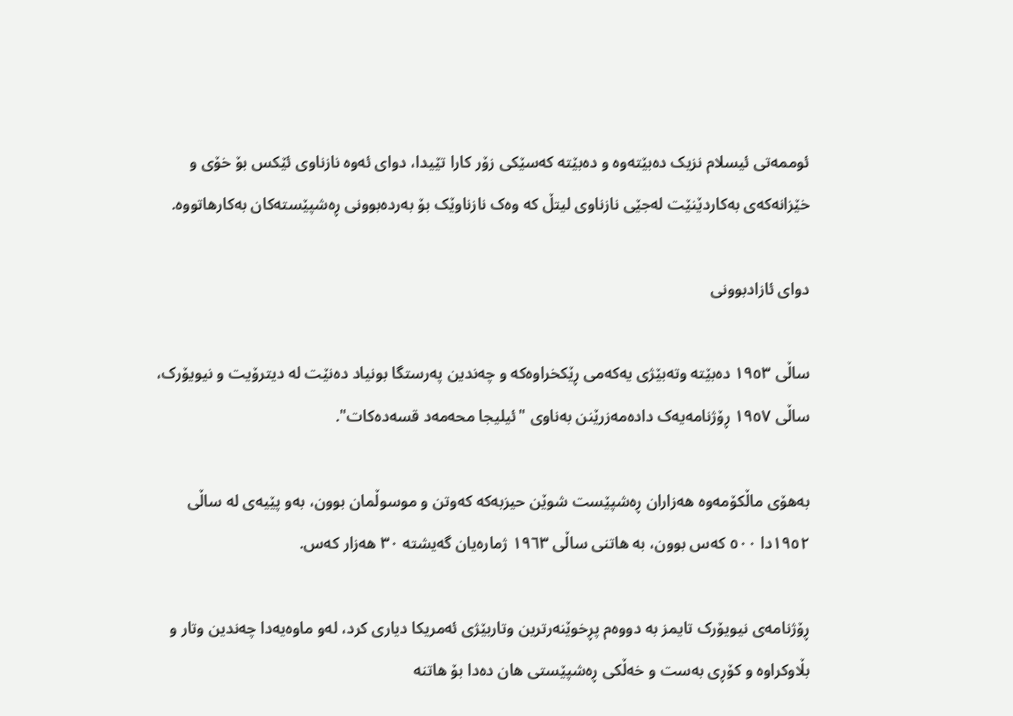ئوممەتی ئیسلام نزیک دەبێتەوە و دەبێتە کەسێکی زۆر کارا تێیدا، دوای ئەوە نازناوی ئێکس بۆ خۆی و خێزانەکەی بەکاردێنێت لەجێی نازناوی لیتڵ کە وەک نازناوێک بۆ بەردەبوونی ڕەشپێستەکان بەکارهاتووە.

دوای ئازادبوونی

ساڵی ١٩٥٣ دەبێتە وتەبێژی یەکەمی ڕێکخراوەکە و چەندین پەرستگا بونیاد دەنێت لە دیترۆیت و نیویۆرک، ساڵی ١٩٥٧ ڕۆژنامەیەک دادەمەزرێنن بەناوی "ئیلیجا محەمەد قسەدەکات".

بەهۆی ماڵکۆمەوە هەزاران ڕەشپێست شوێن حیزبەکە کەوتن و موسوڵمان بوون، بەو پێیەی لە ساڵی ١٩٥٢دا ٥٠٠ کەس بوون، بە هاتنی ساڵی ١٩٦٣ ژمارەیان گەیشتە ٣٠ هەزار کەس.

ڕۆژنامەی نیویۆرک تایمز بە دووەم پڕخوێنەرترین وتاربێژی ئەمریکا دیاری کرد، لەو ماوەیەدا چەندین وتار و بڵاوکراوە و کۆڕی بەست و خەڵکی ڕەشپێستی هان دەدا بۆ هاتنە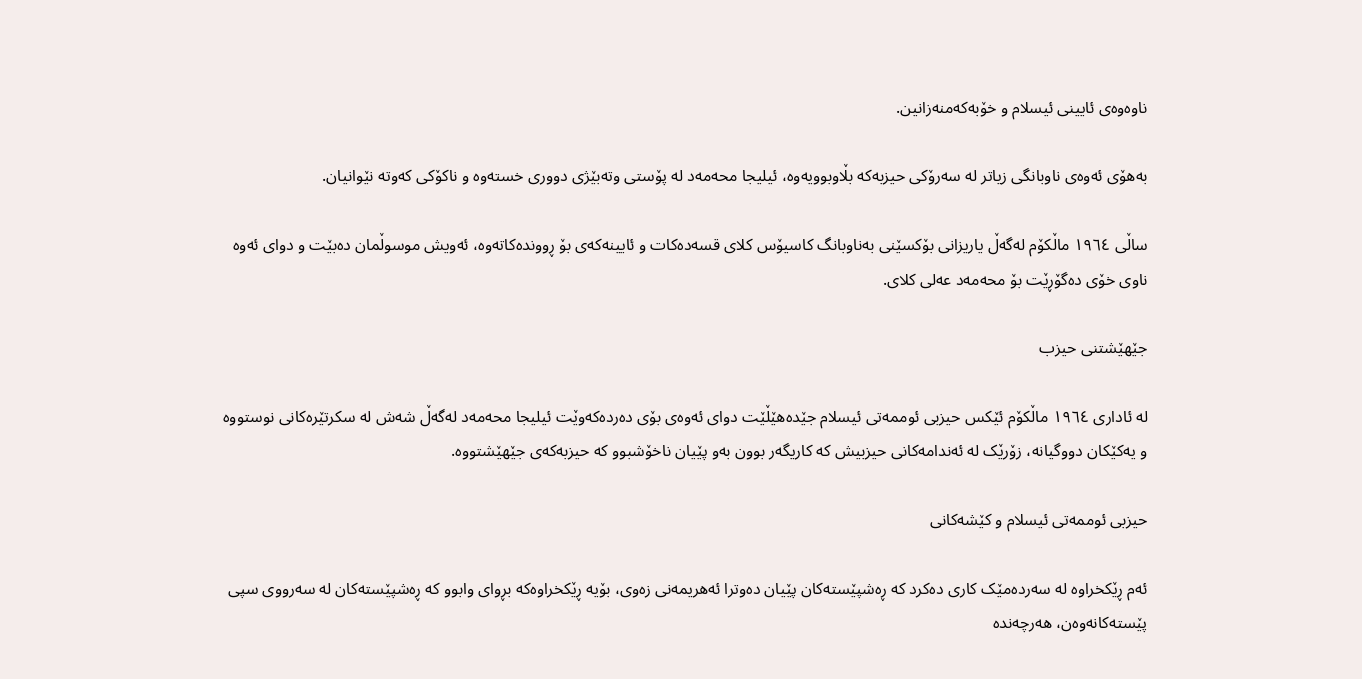ناوەوەی ئایینی ئیسلام و خۆبەکەمنەزانین.

بەهۆی ئەوەی ناوبانگی زیاتر لە سەرۆکی حیزبەکە بڵاوبوویەوە، ئیلیجا محەمەد لە پۆستی وتەبێژی دووری خستەوە و ناکۆکی کەوتە نێوانیان.

ساڵی ١٩٦٤ ماڵکۆم لەگەڵ یاریزانی بۆکسێنی بەناوبانگ کاسیۆس کلای قسەدەکات و ئایینەکەی بۆ ڕووندەکاتەوە، ئەویش موسوڵمان دەبێت و دوای ئەوە ناوی خۆی دەگۆڕێت بۆ محەمەد عەلی کلای.

جێهێشتنی حیزب

لە ئاداری ١٩٦٤ ماڵکۆم ئێکس حیزبی ئوممەتی ئیسلام جێدەهێڵێت دوای ئەوەی بۆی دەردەکەوێت ئیلیجا محەمەد لەگەڵ شەش لە سکرتێرەکانی نوستووە و یەکێکان دووگیانە، زۆرێک لە ئەندامەکانی حیزبیش کە کاریگەر بوون بەو پێیان ناخۆشبوو کە حیزبەکەی جێهێشتووە.

حیزبی ئوممەتی ئیسلام و کێشەکانی

ئەم ڕێکخراوە لە سەردەمێک کاری دەکرد کە ڕەشپێستەکان پێیان دەوترا ئەهریمەنی زەوی، بۆیە ڕێکخراوەکە بڕوای وابوو کە ڕەشپێستەکان لە سەرووی سپی پێستەکانەوەن، هەرچەندە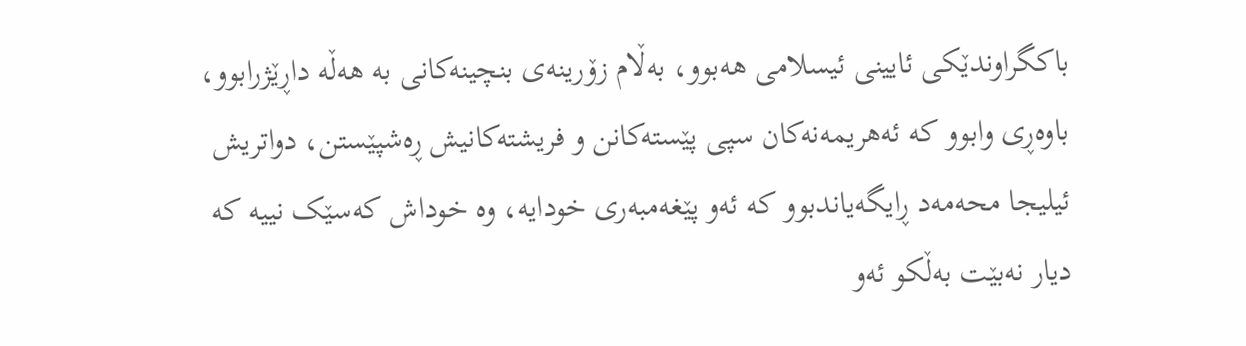باکگراوندێکی ئایینی ئیسلامی هەبوو، بەڵام زۆرینەی بنچینەکانی بە هەڵە داڕێژرابوو، باوەڕی وابوو کە ئەهریمەنەکان سپی پێستەکانن و فریشتەکانیش ڕەشپێستن، دواتریش ئیلیجا محەمەد ڕایگەیاندبوو کە ئەو پێغەمبەری خودایە، وە خوداش کەسێک نییە کە دیار نەبێت بەڵکو ئەو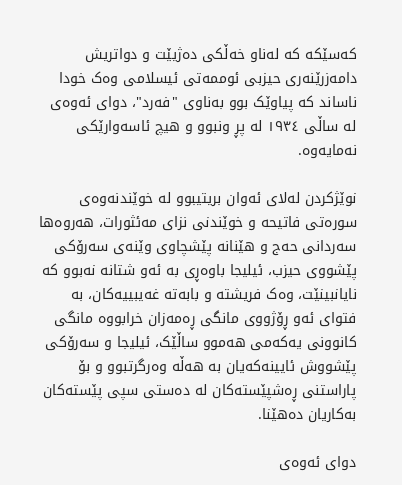کەسێکە کە لەناو خەڵکی دەژیێت و دواتریش دامەزرێنەری حیزبی ئوممەتی ئیسلامی وەک خودا ناساند کە پیاوێک بوو بەناوی "فەرد"، دوای ئەوەی لە ساڵی ١٩٣٤ لە پڕ ونبوو و هیچ ئاسەوارێکی نەمایەوە.

نوێژکردن لەلای ئەوان بریتیبوو لە خوێندنەوەی سورەتی فاتیحە و خوێندنی نزای مەئثورات، هەروەها سەردانی حەج و هێنانە پێشچاوی وێنەی سەرۆکی پێشووی حیزب، ئیلیجا باوەڕی بە ئەو شتانە نەبوو کە نایانبینێت، وەک فریشتە و بابەتە غەیبییەکان، بە فتوای ئەو ڕۆژووی مانگی ڕەمەزان خرابووە مانگی کانوونی یەکەمی هەموو ساڵێک، ئیلیجا و سەرۆکی پێشووش ئایینەکەیان بە هەڵە وەرگرتبوو و بۆ پاراستنی ڕەشپێستەکان لە دەستی سپی پێستەکان بەکاریان دەهێنا.

دوای ئەوەی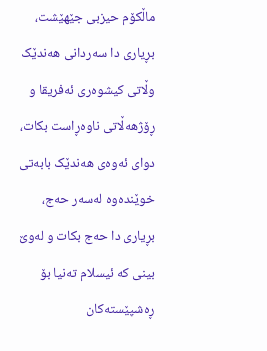ماڵکۆم حیزبی جێهێشت، بڕیاری دا سەردانی هەندێک وڵاتی کیشوەری ئەفریقا و ڕۆژهەڵاتی ناوەڕاست بکات، دوای ئەوەی هەندێک بابەتی خوێندەوە لەسەر حەج، بڕیاری دا حەج بکات و لەوێ بینی کە ئیسلام تەنیا بۆ ڕەشپێستەکان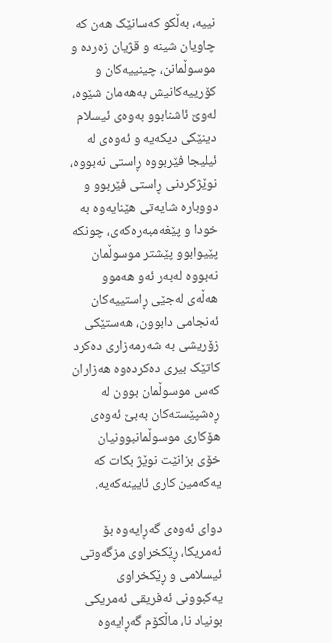نییە، بەڵکو کەسانێک هەن کە چاویان شینە و قژیان زەردە و موسوڵمانن، چینییەکان و کۆرییەکانیش بەهەمان شێوە، لەوێ ئاشنابوو بەوەی ئیسلام دینێکی دیکەیە و ئەوەی لە ئیلیجا فێربووە ڕاستی نەبووە، نوێژکردنی ڕاستی فێربوو و دووبارە شایەتی هێنایەوە بە خودا و پێغەمبەرەکەی، چونکە پێیوابوو پێشتر موسوڵمان نەبووە لەبەر ئەو هەموو هەڵەی لەجێی ڕاستییەکان ئەنجامی دابوون، هەستێکی زۆریشی بە شەرمەزاری دەکرد کاتێک بیری دەکردەوە هەزاران کەس موسوڵمان بوون لە ڕەشپێستەکان بەبێ ئەوەی هۆکاری موسوڵمانبوونیان خۆی بزانێت نوێژ بکات کە یەکەمین کاری ئایینەکەیە.

دوای ئەوەی گەڕایەوە بۆ ئەمریکا، ڕێکخراوی مزگەوتی ئیسلامی و ڕێکخراوی یەکبوونی ئەفریقی ئەمریکی بونیاد نا، ماڵکۆم گەڕایەوە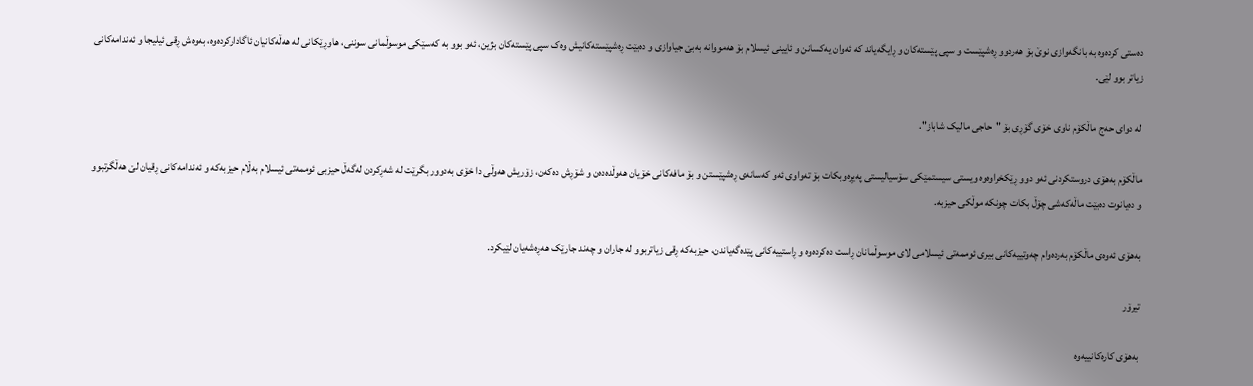دەستی کردەوە بە بانگەوازی نوێ بۆ هەردوو ڕەشپێست و سپی پێستەکان و ڕایگەیاند کە ئەوان یەکسانن و ئایینی ئیسلام بۆ هەمووانە بەبێ جیاوازی و دەبێت ڕەشپێستەکانیش وەک سپی پێستەکان بژین، ئەو بوو بە کەسێکی موسوڵمانی سوننی، هاوڕێکانی لە هەڵەکانیان ئاگادارکردەوە، بەوەش ڕقی ئیلیجا و ئەندامەکانی زیاتر بوو لێی.

لە دوای حەج ماڵکۆم ناوی خۆی گۆڕی بۆ "حاجی مالیک شاباز".

ماڵکۆم بەهۆی دروستکردنی ئەو دوو ڕێکخراوەوە ویستی سیستمێکی سۆسیالیستی پەیڕەوبکات بۆ تەواوی ئەو کەسانەی ڕەشپێستن و بۆ مافەکانی خۆیان هەوڵدەدەن و شۆڕش دەکەن، زۆریش هەوڵی دا خۆی بەدوور بگرێت لە شەڕکردن لەگەڵ حیزبی ئوممەتی ئیسلام بەڵام حیزبەکە و ئەندامەکانی ڕقیان لێ هەڵگرتبوو و دەیانوت دەبێت ماڵەکەشی چۆڵ بکات چونکە موڵکی حیزبە.

بەهۆی ئەوەی ماڵکۆم بەردەوام چەوتییەکانی بیری ئوممەتی ئیسلامی لای موسوڵمانان ڕاست دەکردەوە و ڕاستییەکانی پێدەگەیاندن، حیزبەکە ڕقی زیاتربوو لە جاران و چەند جارێک هەڕەشەیان لێیکرد.

تیرۆر

بەهۆی کارەکانییەوە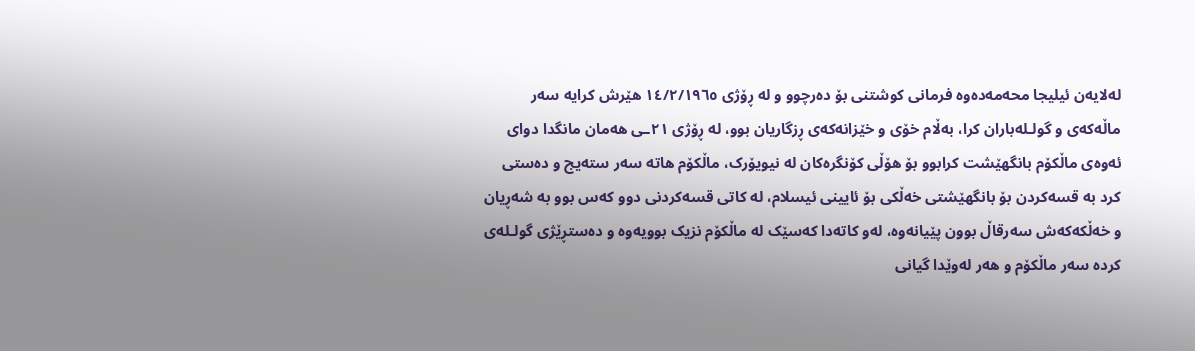لەلایەن ئیلیجا محەمەدەوە فرمانی کوشتنی بۆ دەرچوو و لە ڕۆژی ١٤/٢/١٩٦٥ هێرش کرایە سەر ماڵەکەی و گولـلەباران کرا، بەڵام خۆی و خێزانەکەی ڕزگاریان بوو، لە ڕۆژی ٢١ـی هەمان مانگدا دوای ئەوەی ماڵکۆم بانگهێشت کرابوو بۆ هۆڵی کۆنگرەکان لە نیویۆرک، ماڵکۆم هاتە سەر ستەیج و دەستی کرد بە قسەکردن بۆ بانگهێشتی خەڵکی بۆ ئایینی ئیسلام، لە کاتی قسەکردنی دوو کەس بوو بە شەڕیان و خەڵکەکەش سەرقاڵ بوون پێیانەوە، لەو کاتەدا کەسێک لە ماڵکۆم نزیک بوویەوە و دەستڕێژی گولـلەی کردە سەر ماڵکۆم و هەر لەوێدا گیانی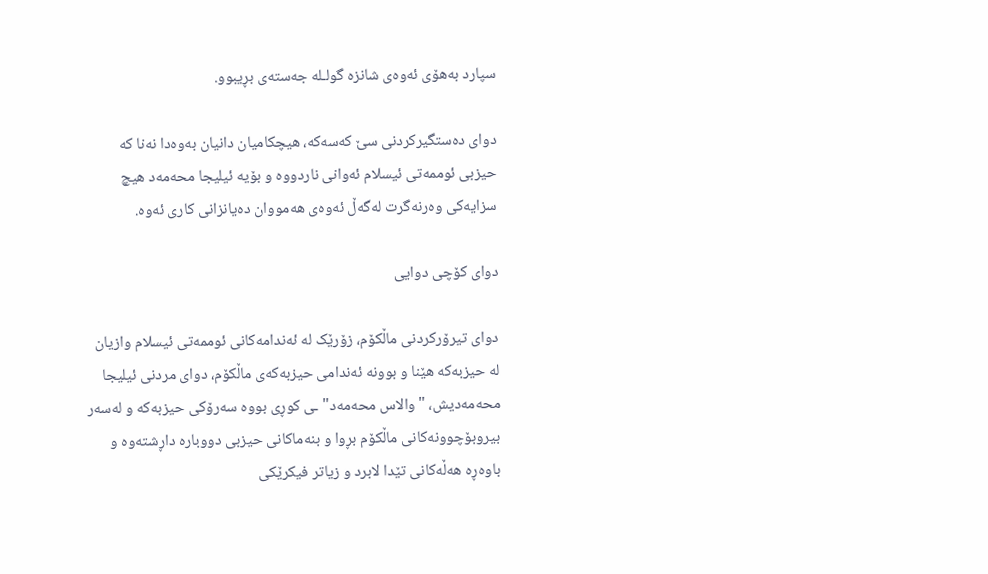سپارد بەهۆی ئەوەی شانزە گولـلە جەستەی بڕیبوو.

دوای دەستگیرکردنی سێ کەسەکە، هیچکامیان دانیان بەوەدا نەنا کە حیزبی ئوممەتی ئیسلام ئەوانی ناردووە و بۆیە ئیلیجا محەمەد هیچ سزایەکی وەرنەگرت لەگەڵ ئەوەی هەمووان دەیانزانی کاری ئەوە.

دوای کۆچی دوایی

دوای تیرۆرکردنی ماڵکۆم، زۆرێک لە ئەندامەکانی ئوممەتی ئیسلام وازیان لە حیزبەکە هێنا و بوونە ئەندامی حیزبەکەی ماڵکۆم، دوای مردنی ئیلیجا محەمەدیش، "والاس محەمەد"ـی کوڕی بووە سەرۆکی حیزبەکە و لەسەر بیروبۆچوونەکانی ماڵکۆم بڕوا و بنەماکانی حیزبی دووبارە داڕشتەوە و باوەڕە هەڵەکانی تێدا لابرد و زیاتر فیکرێکی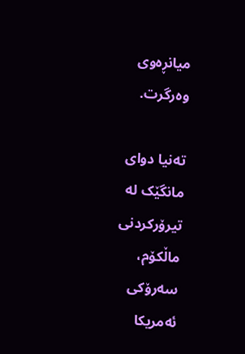میانڕەوی وەرگرت.

تەنیا دوای مانگێک لە تیرۆرکردنی ماڵکۆم، سەرۆکی ئەمریکا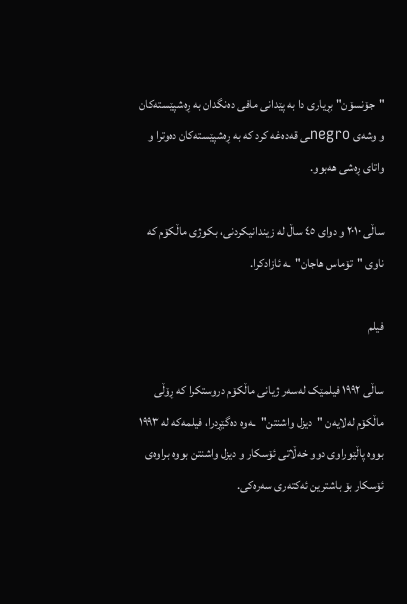"جۆنسۆن" بڕیاری دا بە پێدانی مافی دەنگدان بە ڕەشپێستەکان و وشەی negroـی قەدەغە کرد کە بە ڕەشپێستەکان دەوترا و واتای ڕەشی هەبوو.

ساڵی ٢٠١٠ و دوای ٤٥ ساڵ لە زیندانیکردنی، بکوژی ماڵکۆم کە ناوی "تۆماس هاجان"ـە ئازادکرا.

فیلم

ساڵی ١٩٩٢ فیلمێک لەسەر ژیانی ماڵکۆم دروستکرا کە ڕۆڵی ماڵکۆم لەلایەن "دیزل واشنتن"ـەوە دەگێڕدرا، فیلمەکە لە ١٩٩٣ بووە پاڵێوراوی دوو خەڵاتی ئۆسکار و دیزل واشنتن بووە براوەی ئۆسکار بۆ باشترین ئەکتەری سەرەکی.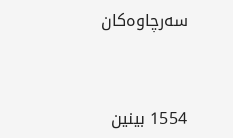سەرچاوەکان



1554 بینین